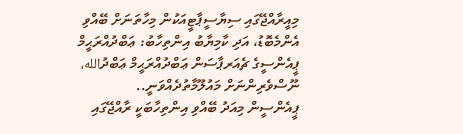މިއީރާއްޖޭގައި ސިޔާސީޕާޓީއަކުން މިހާތަނަށް ބޭއްވި އެންމެބޮޑު، އަދި ކާމިޔާބު އިންތިހާބު: ޢަބްދުއްރަޙީމް
ޕީއެންސީގެ ޗެއަރޕާސަން ޢަބްދުއްރަޙީމް ޢަބްދުالله، ނޫސްވެރިންނަށް މައުލޫމާތުދެއްވަނީ..
ޕީއެންސީން މިއަދު ބޭއްވި އިންތިހާބަކީ ރާއްޖޭގައި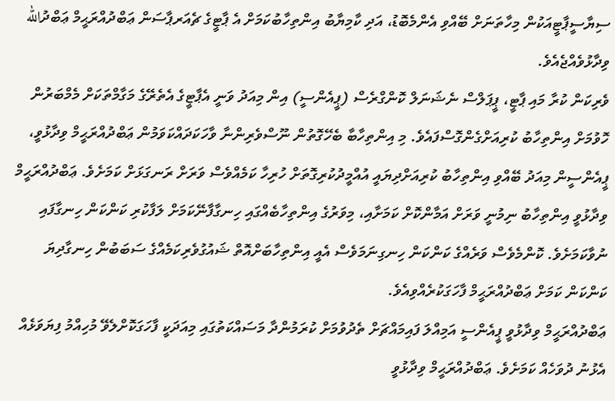ސިޔާސީޕާޓީއަކުން މިހާތަނަށް ބޭއްވި އެންމެބޮޑު، އަދި ކާމިޔާބު އިންތިހާބުކަމަށް އެ ޕާޓީގެ ޗެއަރޕާސަން ޢަބްދުއްރަޙީމް ޢަބްދުالله ވިދާޅުވެއްޖެއެވެ.
ވެރިކަން ކުރާ މައި ޕާޓީ، ޕީޕަލްސް ނެޝަނަލް ކޮންގްރެސް (ޕީއެންސީ) އިން މިއަދު ވަނީ އެޕާޓީގެ އެތެރޭގެ މަގާމްތަކަށް މެމްބަރުން ހޮވުމަށް އިންތިހާބު ކުރިއަށްގެންގޮސްފައެވެ. މި އިންތިހާބާ ބެހޭގޮތުން ނޫސްވެރިންނާ ވާހަކަދައްކަވަމުން ޢަބްދުއްރަޙީމް ވިދާޅުވީ، ޕީއެންސީން މިއަދު ބޭއްވި އިންތިހާބު ކުރިއަށްދިޔައީ އުއްމީދުކުރިގޮތަށް ހުރިހާ ކަމެއްވެސް ވަރަށް ރަނގަޅަށް ކަމަށެވެ. ޢަބްދުއްރަޙީމް ވިދާޅުވީ އިންތިހާބު ނިމުނީ ވަރަށް އަމާންކޮށް ކަމަށާއި، މިވަރުގެ އިންތިހާބެއްގައި ހިނގާފާނޭކަމަށް ލަފާކުރި ކަންކަން ހިނގާފައި ނުވާކަމަށެވެ. ކޮންމެވެސް ވަރެއްގެ ކަންކަން ހިނގިނަމަވެސް އެއީ އިންތިހާބަށްއޮތް ޝައުގުވެރިކަމެއްގެ ސަބަބުން ހިނގާދިޔަ ކަންކަން ކަމަށް ޢަބްދުއްރަޙީމް ފާހަގަކުރެއްވިއެވެ.
ޢަބްދުއްރަޙީމް ވިދާޅުވީ ޕީއެންސީ އަމިއްލަ ފައިމައްޗަށް ތެދުވުމަށް ކުރަމުންދާ މަސައްކަތުގައި މިއަދަކީ ފާހަގަކޮށްލެވޭ މުހިއްމު ފިޔަވަޅެއް އެޅުނު ދުވަހެއް ކަމަށެވެ. ޢަބްދުއްރަޙީމް ވިދާޅުވީ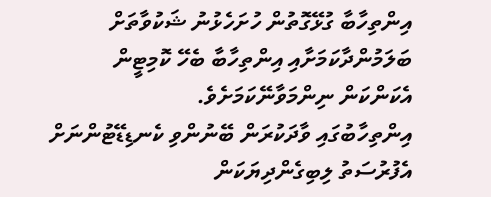އިންތިހާބާ ގުޅޭގޮތުން ހުށަހެޅުނު ޝަކުވާތަށް ބަލަމުންދާކަމަށާއި އިންތިހާބާ ބެހޭ ކޮމިޓީން އެކަންކަން ނިންމަވާނޭކަމަށެވެ.
އިންތިހާބުގައި ވާދަކުރަން ބޭނުންވި ކެނޑިޑޭޓުންނަށް އެފުރުސަތު ލިބިގެންދިޔަކަން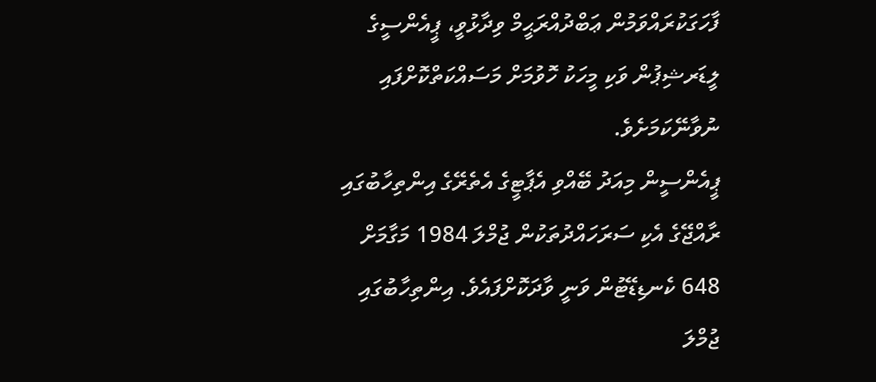ފާހަގަކުރައްވަމުން ޢަބްދުއްރަޙީމް ވިދާޅުވީ، ޕީއެންސީގެ ލީޑަރޝިޕުން ވަކި މީހަކު ހޮވުމަށް މަސައްކަތްކޮށްފައި ނުވާނޭކަމަށެވެ.
ޕީއެންސީން މިއަދު ބޭއްވި އެޕާޓީގެ އެތެރޭގެ އިންތިހާބުގައި ރާއްޖޭގެ އެކި ސަރަހައްދުތަކުން ޖުމްލަ 1984 މަގާމަށް 648 ކެނޑިޑޭޓުން ވަނީ ވާދަކޮށްފައެވެ. އިންތިހާބުގައި ޖުމްލަ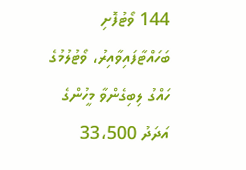144 ވޯޓުފޮށި ބަހައްޓާފައިވާއިރު، ވޯޓުލުމުގެ ހައްގު ލިބިގެންވާ މީހުންގެ އަދަދު 33،500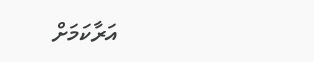އަރާކަމަށް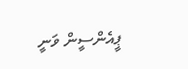ޕީއެންސީން ވަނީ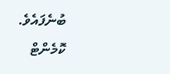ބުނެފައެވެ.
ކޮމެންޓް